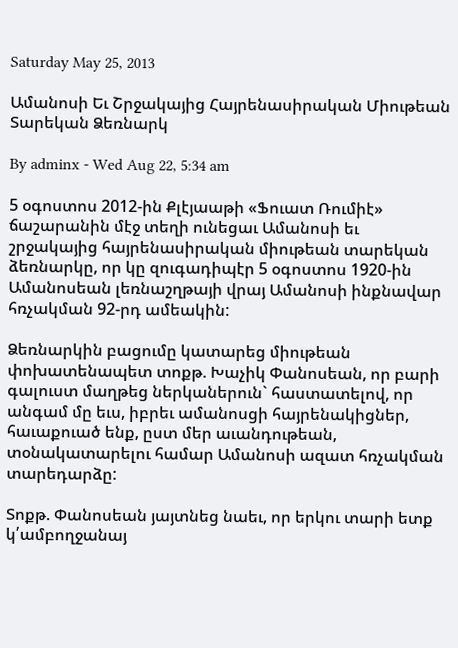Saturday May 25, 2013

Ամանոսի Եւ Շրջակայից Հայրենասիրական Միութեան Տարեկան Ձեռնարկ

By adminx - Wed Aug 22, 5:34 am

5 օգոստոս 2012-ին Քլէյաաթի «Ֆուատ Ռումիէ» ճաշարանին մէջ տեղի ունեցաւ Ամանոսի եւ շրջակայից հայրենասիրական միութեան տարեկան ձեռնարկը, որ կը զուգադիպէր 5 օգոստոս 1920-ին Ամանոսեան լեռնաշղթայի վրայ Ամանոսի ինքնավար հռչակման 92-րդ ամեակին:

Ձեռնարկին բացումը կատարեց միութեան փոխատենապետ տոքթ. Խաչիկ Փանոսեան, որ բարի գալուստ մաղթեց ներկաներուն` հաստատելով, որ անգամ մը եւս, իբրեւ ամանոսցի հայրենակիցներ, հաւաքուած ենք, ըստ մեր աւանդութեան, տօնակատարելու համար Ամանոսի ազատ հռչակման տարեդարձը:

Տոքթ. Փանոսեան յայտնեց նաեւ, որ երկու տարի ետք կ՛ամբողջանայ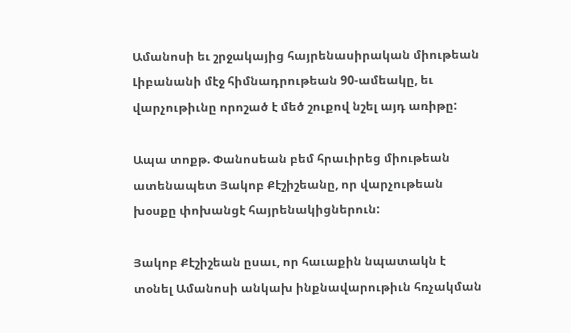Ամանոսի եւ շրջակայից հայրենասիրական միութեան Լիբանանի մէջ հիմնադրութեան 90-ամեակը, եւ վարչութիւնը որոշած է մեծ շուքով նշել այդ առիթը:

Ապա տոքթ. Փանոսեան բեմ հրաւիրեց միութեան ատենապետ Յակոբ Քէշիշեանը, որ վարչութեան խօսքը փոխանցէ հայրենակիցներուն:

Յակոբ Քէշիշեան ըսաւ, որ հաւաքին նպատակն է տօնել Ամանոսի անկախ ինքնավարութիւն հռչակման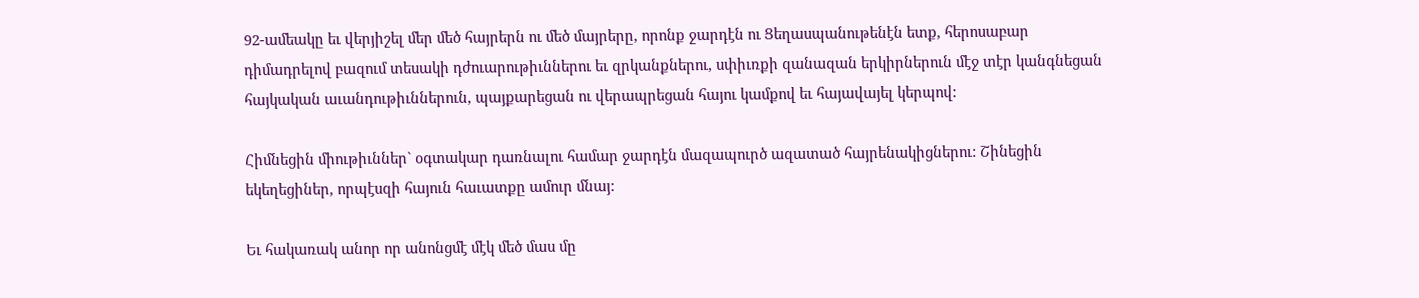92-ամեակը եւ վերյիշել մեր մեծ հայրերն ու մեծ մայրերը, որոնք ջարդէն ու Ցեղասպանութենէն ետք, հերոսաբար դիմադրելով բազում տեսակի դժուարութիւններու եւ զրկանքներու, սփիւռքի զանազան երկիրներուն մէջ տէր կանգնեցան հայկական աւանդութիւններուն, պայքարեցան ու վերապրեցան հայու կամքով եւ հայավայել կերպով:

Հիմնեցին միութիւններ` օգտակար դառնալու համար ջարդէն մազապուրծ ազատած հայրենակիցներու: Շինեցին եկեղեցիներ, որպէսզի հայուն հաւատքը ամուր մնայ:

Եւ հակառակ անոր որ անոնցմէ մէկ մեծ մաս մը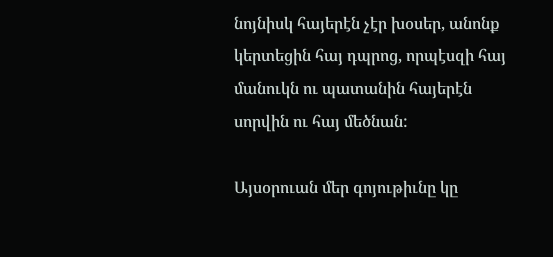նոյնիսկ հայերէն չէր խօսեր, անոնք կերտեցին հայ դպրոց, որպէսզի հայ մանուկն ու պատանին հայերէն սորվին ու հայ մեծնան:

Այսօրուան մեր գոյութիւնը կը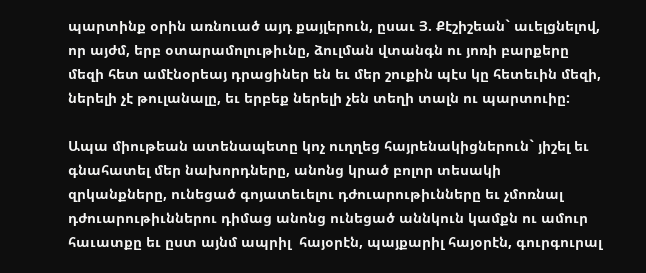պարտինք օրին առնուած այդ քայլերուն, ըսաւ Յ. Քէշիշեան` աւելցնելով, որ այժմ, երբ օտարամոլութիւնը, ձուլման վտանգն ու յոռի բարքերը մեզի հետ ամէնօրեայ դրացիներ են եւ մեր շուքին պէս կը հետեւին մեզի, ներելի չէ թուլանալը, եւ երբեք ներելի չեն տեղի տալն ու պարտուիը:

Ապա միութեան ատենապետը կոչ ուղղեց հայրենակիցներուն` յիշել եւ գնահատել մեր նախորդները, անոնց կրած բոլոր տեսակի զրկանքները, ունեցած գոյատեւելու դժուարութիւնները եւ չմոռնալ դժուարութիւններու դիմաց անոնց ունեցած աննկուն կամքն ու ամուր հաւատքը եւ ըստ այնմ ապրիլ  հայօրէն, պայքարիլ հայօրէն, գուրգուրալ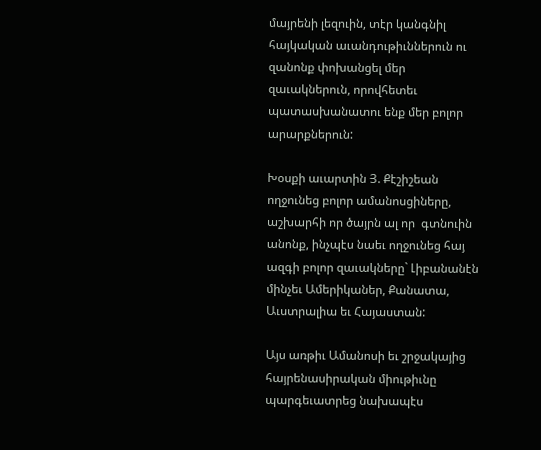մայրենի լեզուին, տէր կանգնիլ հայկական աւանդութիւններուն ու զանոնք փոխանցել մեր զաւակներուն, որովհետեւ պատասխանատու ենք մեր բոլոր արարքներուն:

Խօսքի աւարտին Յ. Քէշիշեան ողջունեց բոլոր ամանոսցիները, աշխարհի որ ծայրն ալ որ  գտնուին անոնք, ինչպէս նաեւ ողջունեց հայ ազգի բոլոր զաւակները` Լիբանանէն մինչեւ Ամերիկաներ, Քանատա, Աւստրալիա եւ Հայաստան:

Այս առթիւ Ամանոսի եւ շրջակայից հայրենասիրական միութիւնը պարգեւատրեց նախապէս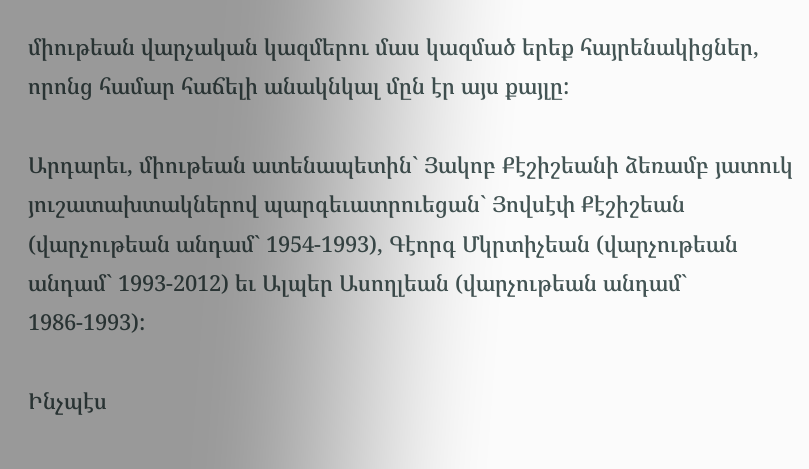միութեան վարչական կազմերու մաս կազմած երեք հայրենակիցներ, որոնց համար հաճելի անակնկալ մըն էր այս քայլը:

Արդարեւ, միութեան ատենապետին` Յակոբ Քէշիշեանի ձեռամբ յատուկ յուշատախտակներով պարգեւատրուեցան` Յովսէփ Քէշիշեան (վարչութեան անդամ` 1954-1993), Գէորգ Մկրտիչեան (վարչութեան անդամ` 1993-2012) եւ Ալպեր Ասողլեան (վարչութեան անդամ` 1986-1993):

Ինչպէս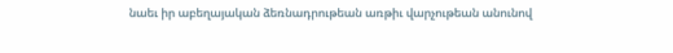նաեւ իր աբեղայական ձեռնադրութեան առթիւ վարչութեան անունով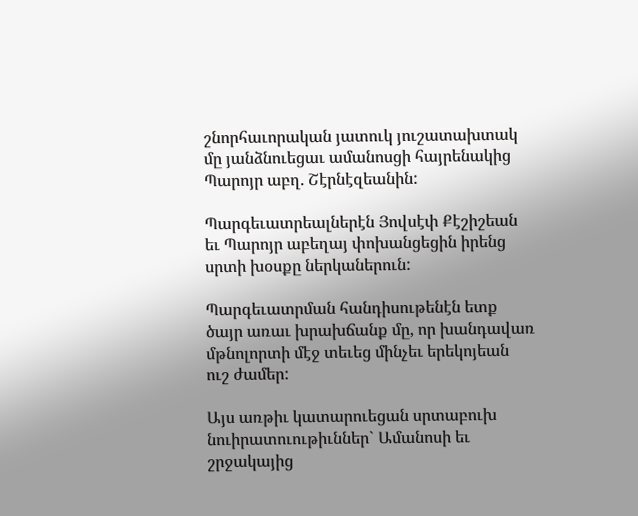շնորհաւորական յատուկ յուշատախտակ մը յանձնուեցաւ ամանոսցի հայրենակից Պարոյր աբղ. Շէրնէզեանին:

Պարգեւատրեալներէն Յովսէփ Քէշիշեան եւ Պարոյր աբեղայ փոխանցեցին իրենց սրտի խօսքը ներկաներուն:

Պարգեւատրման հանդիսութենէն ետք ծայր առաւ խրախճանք մը, որ խանդավառ մթնոլորտի մէջ տեւեց մինչեւ երեկոյեան ուշ ժամեր:

Այս առթիւ կատարուեցան սրտաբուխ նուիրատուութիւններ` Ամանոսի եւ շրջակայից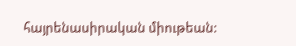հայրենասիրական միութեան: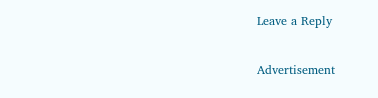Leave a Reply

Advertisement